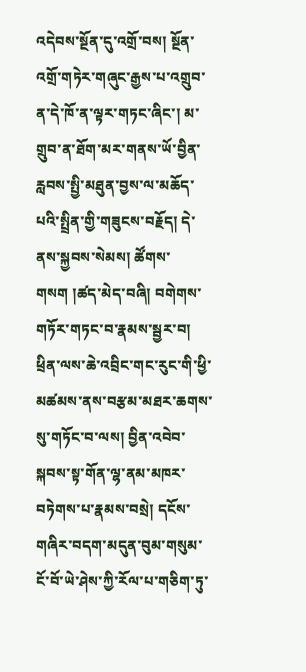འདེབས་སྔོན་དུ་འགྲོ་བས། སྔོན་འགྲོ་གཏེར་གཞུང་རྒྱས་པ་འགྲུབ་ན་དེ་ཁོ་ན་ལྟར་གཏང་ཞིང་། མ་གྲུབ་ན་ཐོག་མར་གནས་ཡོ་བྱིན་རླབས་སྤྱི་མཐུན་བྱས་ལ་མཆོད་པའི་སྤྲིན་གྱི་གཟུངས་བརྗོད། དེ་ནས་སྐྱབས་སེམས། ཚོགས་གསག །ཚད་མེད་བཞི། བགེགས་གཏོར་གཏང་བ་རྣམས་སྦྱར་བ། ཕྲིན་ལས་ཆེ་འབྲིང་གང་རུང་གི་ཕྱི་མཚམས་ནས་བརྩམ་མཐར་ཆགས་སུ་གཏོང་བ་ལས། བྱིན་འབེབ་སྐབས་སྟ་གོན་ལྷ་ནམ་མཁར་བཏེགས་པ་རྣམས་བསྲེ། དངོས་གཞིར་བདག་མདུན་བུམ་གསུམ་ངོ་བོ་ཡེ་ཤེས་ཀྱི་རོལ་པ་གཅིག་ཏུ་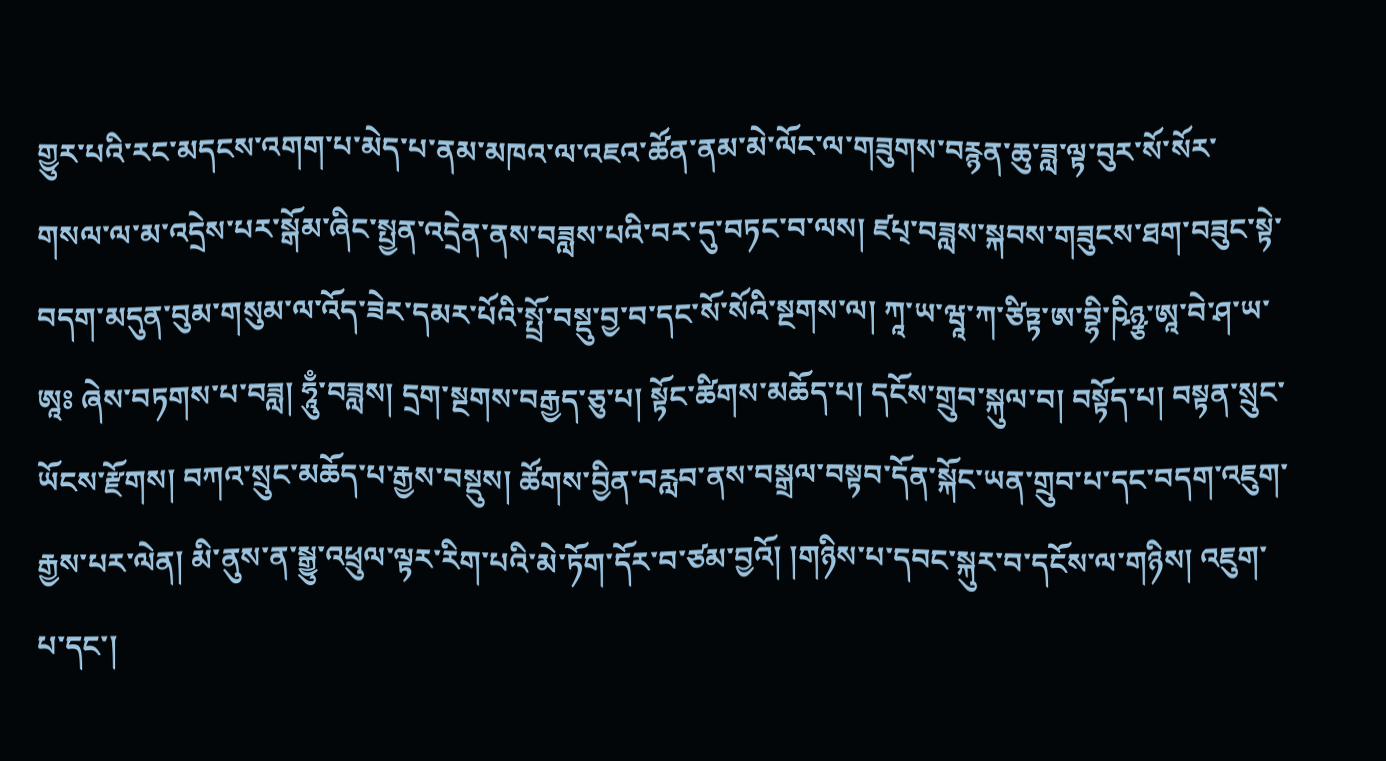གྱུར་པའི་རང་མདངས་འགག་པ་མེད་པ་ནམ་མཁའ་ལ་འཇའ་ཚོན་ནམ་མེ་ལོང་ལ་གཟུགས་བརྙན་ཆུ་ཟླ་ལྟ་བུར་སོ་སོར་གསལ་ལ་མ་འདྲེས་པར་སྒོམ་ཞིང་སྤྱན་འདྲེན་ནས་བཟླས་པའི་བར་དུ་བཏང་བ་ལས། ཛཔ྄་བཟླས་སྐབས་གཟུངས་ཐག་བཟུང་སྟེ་བདག་མདུན་བུམ་གསུམ་ལ་འོད་ཟེར་དམར་པོའི་སྤྲོ་བསྡུ་བྱ་བ་དང་སོ་སོའི་སྔགས་ལ། ཀཱ་ཡ་ཝཱ་ཀ་ཙིཏྟ་ཨ་བྷི་ཥིཉྩ་ཨཱ་བེ་ཤ་ཡ་ཨཱཿ ཞེས་བཏགས་པ་བཟླ། ཧཱུྃ་བཟླས། དྲག་སྔགས་བརྒྱད་ཅུ་པ། སྟོང་ཚིགས་མཆོད་པ། དངོས་གྲུབ་སྐུལ་བ། བསྟོད་པ། བསྟན་སྲུང་ཡོངས་རྫོགས། བཀའ་སྲུང་མཆོད་པ་རྒྱས་བསྡུས། ཚོགས་བྱིན་བརླབ་ནས་བསྒྲལ་བསྟབ་དོན་སྐོང་ཡན་གྲུབ་པ་དང་བདག་འཇུག་རྒྱས་པར་ལེན། མི་ནུས་ན་སྒྱུ་འཕྲུལ་ལྟར་རིག་པའི་མེ་ཏོག་དོར་བ་ཙམ་བྱའོ། །གཉིས་པ་དབང་སྐུར་བ་དངོས་ལ་གཉིས། འཇུག་པ་དང་།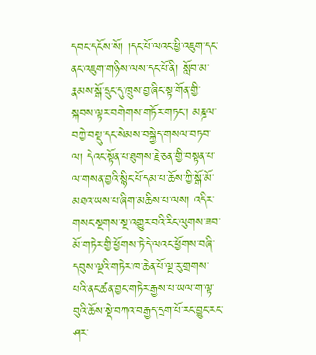དབང་དངོས་སོ། །དང་པོ་ལའང་ཕྱི་འཇུག་དང་ནང་འཇུག་གཉིས་ལས་དང་པོ་ནི། སློབ་མ་རྣམས་སྒོ་དྲུང་དུ་ཁྲུས་བྱ་ཞིང་སྟ་གོན་གྱི་སྐབས་ལྟར་བགེགས་གཏོར་གཏང་། མཎྜལ་བཀྱེ་བསྡུ་དང་སེམས་བསྐྱེད་གསལ་བཏབ་ལ། དེའང་སྟོན་པ་ཐུགས་རྗེ་ཅན་གྱི་བསྟན་པ་ལ་གསན་བྱའི་སྙིང་པོ་དམ་པ་ཆོས་ཀྱི་སྒོ་མོ་མཐའ་ཡས་པ་ཞིག་མཆིས་པ་ལས། འདིར་གསང་སྔགས་སྔ་འགྱུར་བའི་རིང་ལུགས་ཟབ་མོ་གཏེར་གྱི་ཕྱོགས་ཏེ་དེ་ལའང་ཕྱོགས་བཞི་དབུས་ལྔའི་གཏེར་ཁ་ཆེན་པོ་ལྔ་རུ་གྲགས་པའི་ནང་ཚན་བྱང་གཏེར་རྒྱས་པ་ཡལ་ག་ལྟ་བུའི་ཆོས་སྡེ་བཀའ་བརྒྱད་དྲག་པོ་རང་བྱུང་རང་ཤར་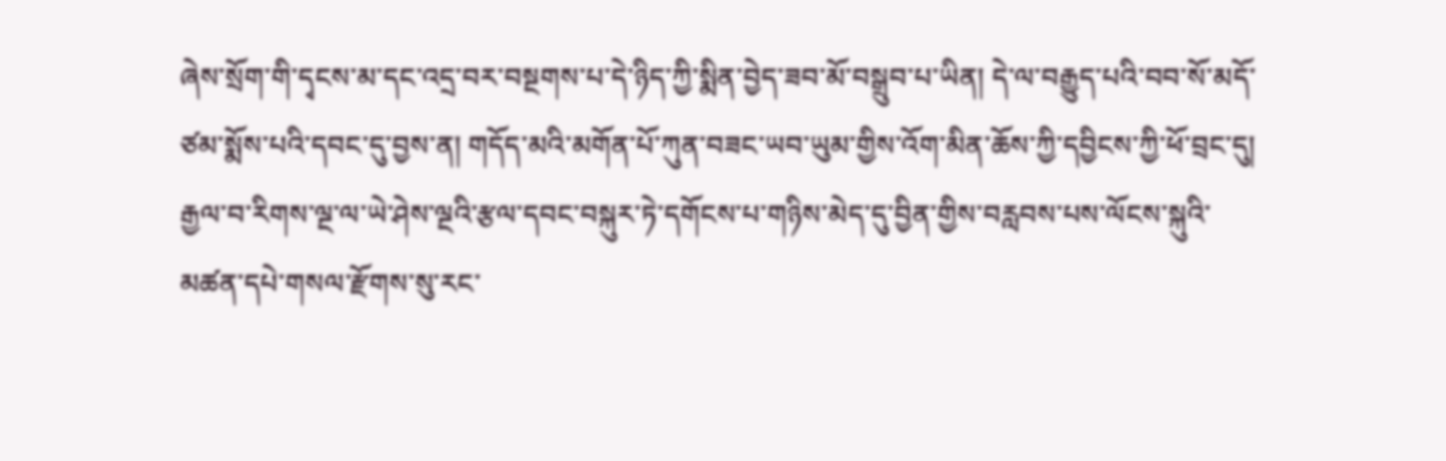ཞེས་སྲོག་གི་དྭངས་མ་དང་འདྲ་བར་བསྔགས་པ་དེ་ཉིད་ཀྱི་སྨིན་བྱེད་ཟབ་མོ་བསྒྲུབ་པ་ཡིན། དེ་ལ་བརྒྱུད་པའི་བབ་སོ་མདོ་ཙམ་སྨོས་པའི་དབང་དུ་བྱས་ན། གདོད་མའི་མགོན་པོ་ཀུན་བཟང་ཡབ་ཡུམ་གྱིས་འོག་མིན་ཆོས་ཀྱི་དབྱིངས་ཀྱི་ཕོ་བྲང་དུ། རྒྱལ་བ་རིགས་ལྔ་ལ་ཡེ་ཤེས་ལྔའི་རྩལ་དབང་བསྐུར་ཏེ་དགོངས་པ་གཉིས་མེད་དུ་བྱིན་གྱིས་བརླབས་པས་ལོངས་སྐུའི་མཚན་དཔེ་གསལ་རྫོགས་སུ་རང་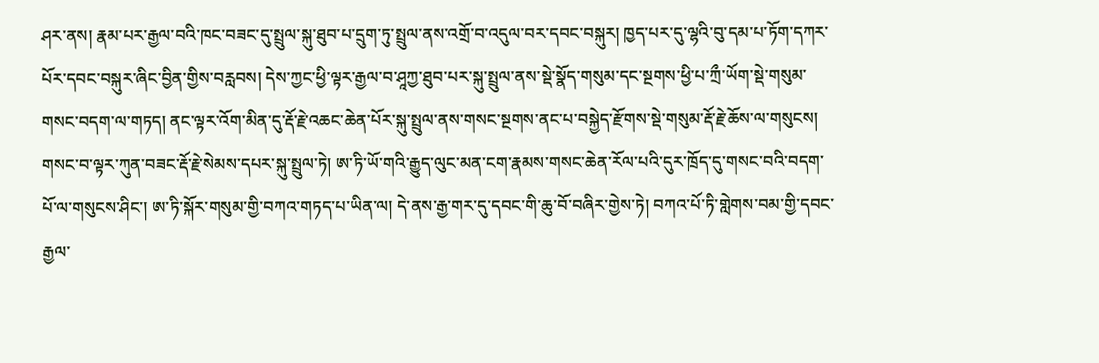ཤར་ནས། རྣམ་པར་རྒྱལ་བའི་ཁང་བཟང་དུ་སྤྲུལ་སྐུ་ཐུབ་པ་དྲུག་ཏུ་སྤྲུལ་ནས་འགྲོ་བ་འདུལ་བར་དབང་བསྐུར། ཁྱད་པར་དུ་ལྷའི་བུ་དམ་པ་ཏོག་དཀར་པོར་དབང་བསྐུར་ཞིང་བྱིན་གྱིས་བརླབས། དེས་ཀྱང་ཕྱི་ལྟར་རྒྱལ་བ་ཤཱཀྱ་ཐུབ་པར་སྐུ་སྤྲུལ་ནས་སྡེ་སྣོད་གསུམ་དང་སྔགས་ཕྱི་པ་ཀྲྀ་ཡོག་སྡེ་གསུམ་གསང་བདག་ལ་གཏད། ནང་ལྟར་འོག་མིན་དུ་རྡོ་རྗེ་འཆང་ཆེན་པོར་སྐུ་སྤྲུལ་ནས་གསང་སྔགས་ནང་པ་བསྐྱེད་རྫོགས་སྡེ་གསུམ་རྡོ་རྗེ་ཆོས་ལ་གསུངས། གསང་བ་ལྟར་ཀུན་བཟང་རྡོ་རྗེ་སེམས་དཔར་སྐུ་སྤྲུལ་ཏེ། ཨ་ཏི་ཡོ་གའི་རྒྱུད་ལུང་མན་ངག་རྣམས་གསང་ཆེན་རོལ་པའི་དུར་ཁྲོད་དུ་གསང་བའི་བདག་པོ་ལ་གསུངས་ཤིང་། ཨ་ཏི་སྐོར་གསུམ་གྱི་བཀའ་གཏད་པ་ཡིན་ལ། དེ་ནས་རྒྱ་གར་དུ་དབང་གི་ཆུ་བོ་བཞིར་གྱེས་ཏེ། བཀའ་པོ་ཏི་གླེགས་བམ་གྱི་དབང་རྒྱལ་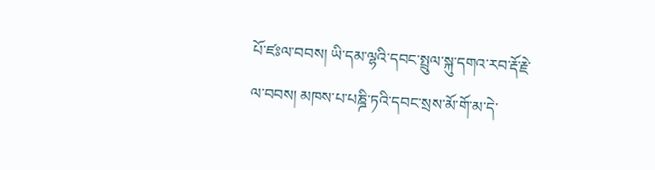པོ་ཛཿལ་བབས། ཡི་དམ་ལྷའི་དབང་སྤྲུལ་སྐུ་དགའ་རབ་རྡོ་རྗེ་ལ་བབས། མཁས་པ་པཎྜི་ཏའི་དབང་སྲས་མོ་གོ་མ་དེ་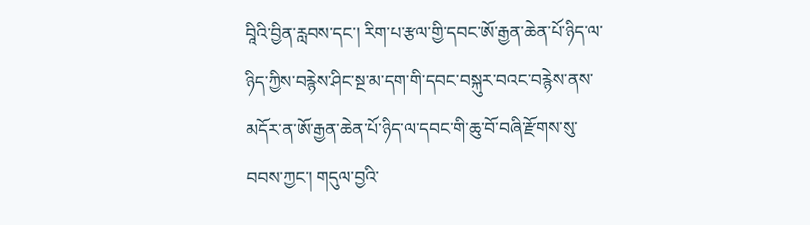བཱིའི་བྱིན་རླབས་དང་། རིག་པ་རྩལ་གྱི་དབང་ཨོ་རྒྱན་ཆེན་པོ་ཉིད་ལ་ཉིད་ཀྱིས་བརྙེས་ཤིང་སྔ་མ་དག་གི་དབང་བསྐུར་བའང་བརྙེས་ནས་མདོར་ན་ཨོ་རྒྱན་ཆེན་པོ་ཉིད་ལ་དབང་གི་ཆུ་བོ་བཞི་རྫོགས་སུ་བབས་ཀྱང་། གདུལ་བྱའི་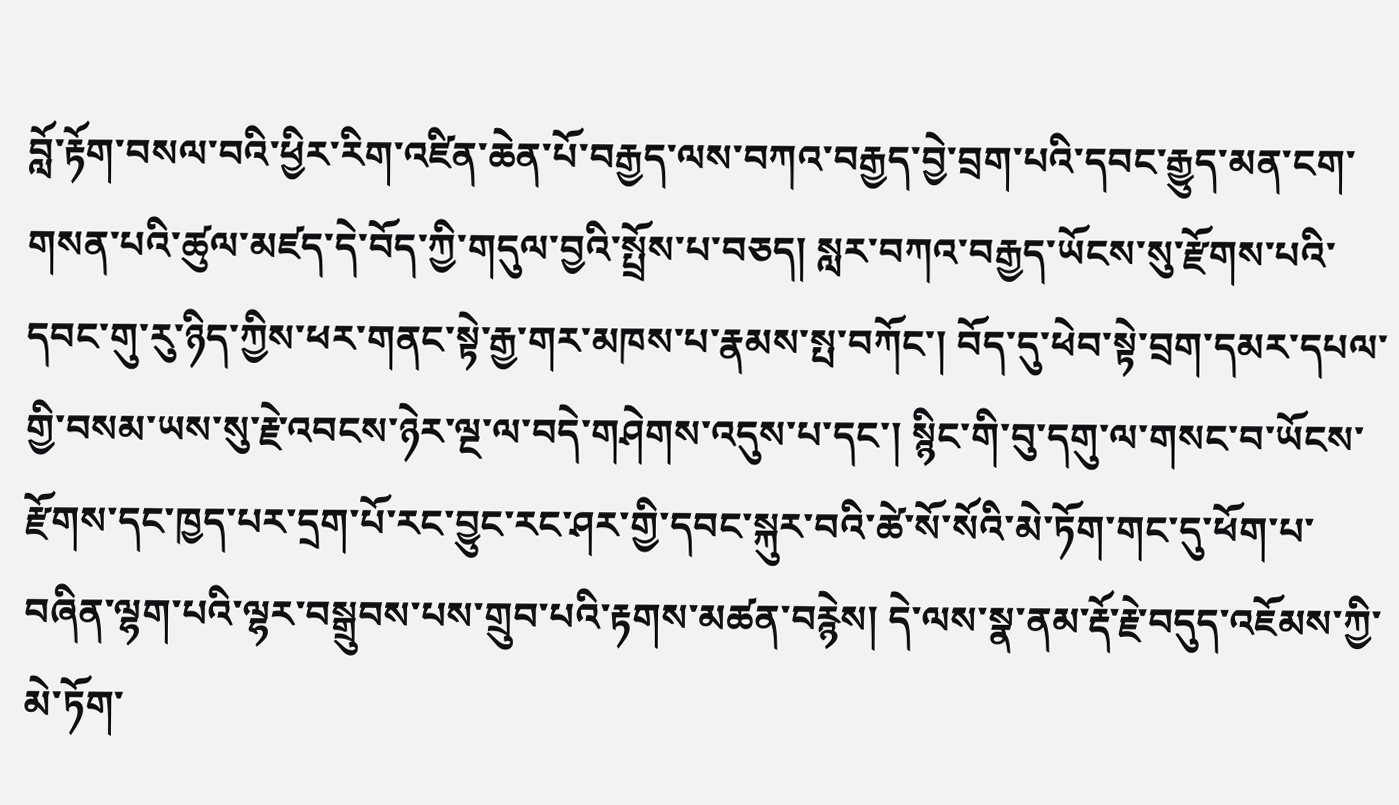བློ་རྟོག་བསལ་བའི་ཕྱིར་རིག་འཛིན་ཆེན་པོ་བརྒྱད་ལས་བཀའ་བརྒྱད་བྱེ་བྲག་པའི་དབང་རྒྱུད་མན་ངག་གསན་པའི་ཚུལ་མཛད་དེ་བོད་ཀྱི་གདུལ་བྱའི་སྤྲོས་པ་བཅད། སླར་བཀའ་བརྒྱད་ཡོངས་སུ་རྫོགས་པའི་དབང་གུ་རུ་ཉིད་ཀྱིས་ཕར་གནང་སྟེ་རྒྱ་གར་མཁས་པ་རྣམས་སྤ་བཀོང་། བོད་དུ་ཕེབ་སྟེ་བྲག་དམར་དཔལ་གྱི་བསམ་ཡས་སུ་རྗེ་འབངས་ཉེར་ལྔ་ལ་བདེ་གཤེགས་འདུས་པ་དང་། སྙིང་གི་བུ་དགུ་ལ་གསང་བ་ཡོངས་རྫོགས་དང་ཁྱད་པར་དྲག་པོ་རང་བྱུང་རང་ཤར་གྱི་དབང་སྐུར་བའི་ཚེ་སོ་སོའི་མེ་ཏོག་གང་དུ་ཕོག་པ་བཞིན་ལྷག་པའི་ལྷར་བསྒྲུབས་པས་གྲུབ་པའི་རྟགས་མཚན་བརྙེས། དེ་ལས་སྣ་ནམ་རྡོ་རྗེ་བདུད་འཇོམས་ཀྱི་མེ་ཏོག་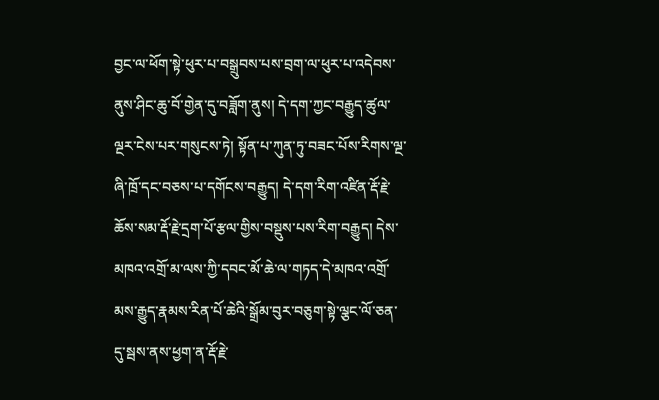བྱང་ལ་ཕོག་སྟེ་ཕུར་པ་བསྒྲུབས་པས་བྲག་ལ་ཕུར་པ་འདེབས་ནུས་ཤིང་ཆུ་བོ་གྱེན་དུ་བཟློག་ནུས། དེ་དག་ཀྱང་བརྒྱུད་ཚུལ་ལྔར་ངེས་པར་གསུངས་ཏེ། སྟོན་པ་ཀུན་ཏུ་བཟང་པོས་རིགས་ལྔ་ཞི་ཁྲོ་དང་བཅས་པ་དགོངས་བརྒྱུད། དེ་དག་རིག་འཛིན་རྡོ་རྗེ་ཆོས་སམ་རྡོ་རྗེ་དྲག་པོ་རྩལ་གྱིས་བསྡུས་པས་རིག་བརྒྱུད། དེས་མཁའ་འགྲོ་མ་ལས་ཀྱི་དབང་མོ་ཆེ་ལ་གཏད་དེ་མཁའ་འགྲོ་མས་རྒྱུད་རྣམས་རིན་པོ་ཆེའི་སྒྲོམ་བུར་བཅུག་སྟེ་ལྕང་ལོ་ཅན་དུ་སྦས་ནས་ཕྱག་ན་རྡོ་རྗེ་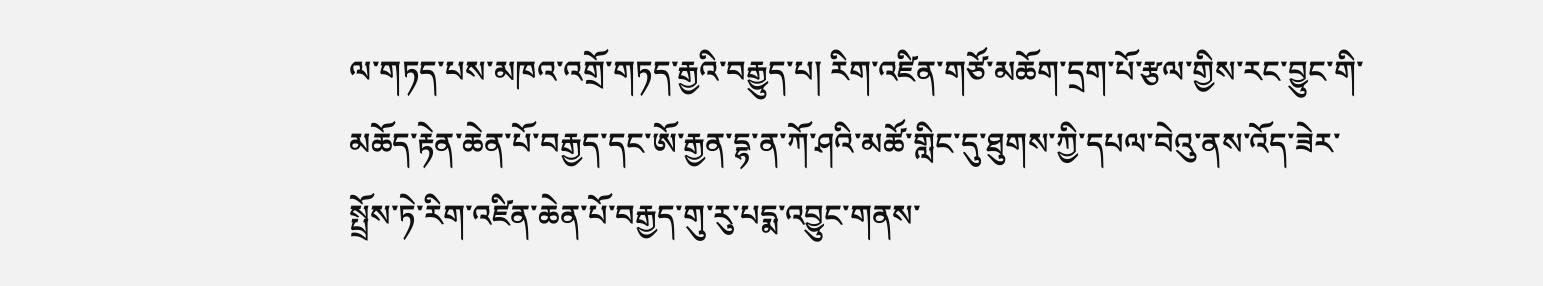ལ་གཏད་པས་མཁའ་འགྲོ་གཏད་རྒྱའི་བརྒྱུད་པ། རིག་འཛིན་གཙོ་མཆོག་དྲག་པོ་རྩལ་གྱིས་རང་བྱུང་གི་མཆོད་རྟེན་ཆེན་པོ་བརྒྱད་དང་ཨོ་རྒྱན་དྷ་ན་ཀོ་ཤའི་མཚོ་གླིང་དུ་ཐུགས་ཀྱི་དཔལ་བེའུ་ནས་འོད་ཟེར་སྤྲོས་ཏེ་རིག་འཛིན་ཆེན་པོ་བརྒྱད་གུ་རུ་པདྨ་འབྱུང་གནས་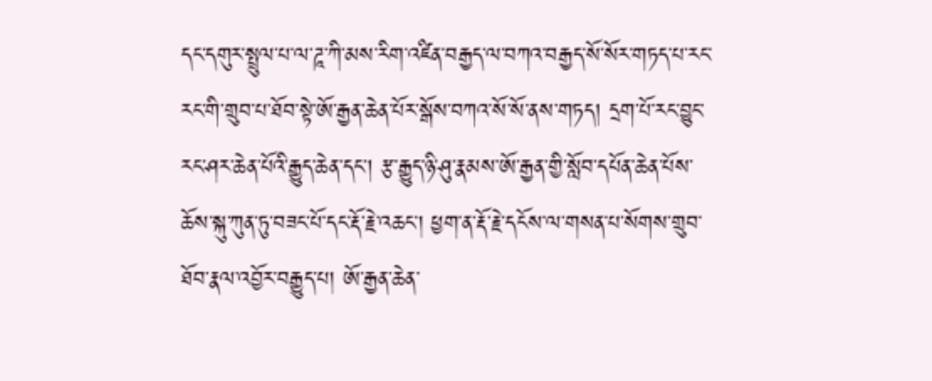དང་དགུར་སྤྲུལ་པ་ལ་ཌཱ་ཀི་མས་རིག་འཛིན་བརྒྱད་ལ་བཀའ་བརྒྱད་སོ་སོར་གཏད་པ་རང་རང་གི་གྲུབ་པ་ཐོབ་སྟེ་ཨོ་རྒྱན་ཆེན་པོར་སྒོས་བཀའ་སོ་སོ་ནས་གཏད། དྲག་པོ་རང་བྱུང་རང་ཤར་ཆེན་པོའི་རྒྱུད་ཆེན་དང་། རྩ་རྒྱུད་ཉི་ཤུ་རྣམས་ཨོ་རྒྱན་གྱི་སློབ་དཔོན་ཆེན་པོས་ཆོས་སྐུ་ཀུན་ཏུ་བཟང་པོ་དང་རྡོ་རྗེ་འཆང་། ཕྱག་ན་རྡོ་རྗེ་དངོས་ལ་གསན་པ་སོགས་གྲུབ་ཐོབ་རྣལ་འབྱོར་བརྒྱུད་པ། ཨོ་རྒྱན་ཆེན་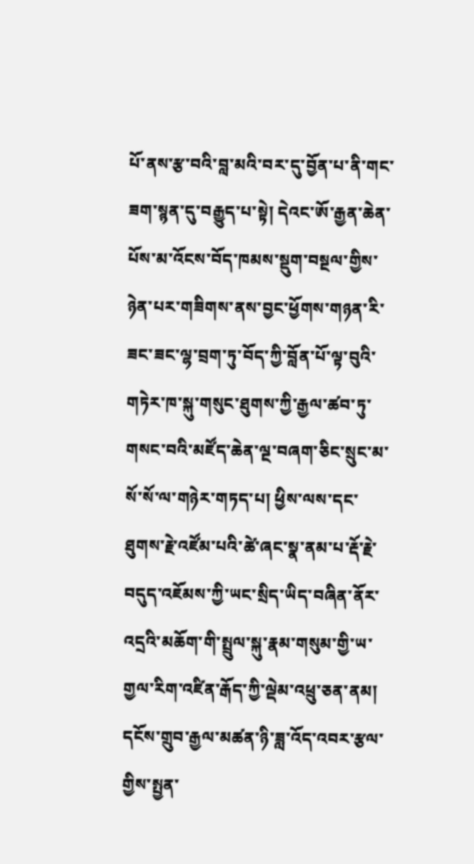པོ་ནས་རྩ་བའི་བླ་མའི་བར་དུ་བྱོན་པ་ནི་གང་ཟག་སྙན་དུ་བརྒྱུད་པ་སྟེ། དེའང་ཨོ་རྒྱན་ཆེན་པོས་མ་འོངས་བོད་ཁམས་སྡུག་བསྔལ་གྱིས་ཉེན་པར་གཟིགས་ནས་བྱང་ཕྱོགས་གཉན་རི་ཟང་ཟང་ལྷ་བྲག་ཏུ་བོད་ཀྱི་བློན་པོ་ལྟ་བུའི་གཏེར་ཁ་སྐུ་གསུང་ཐུགས་ཀྱི་རྒྱལ་ཚབ་ཏུ་གསང་བའི་མཛོད་ཆེན་ལྔ་བཞག་ཅིང་སྲུང་མ་སོ་སོ་ལ་གཉེར་གཏད་པ། ཕྱིས་ལས་དང་ཐུགས་རྗེ་འཛོམ་པའི་ཚེ་ཞང་སྣ་ནམ་པ་རྡོ་རྗེ་བདུད་འཇོམས་ཀྱི་ཡང་སྲིད་ཡིད་བཞིན་ནོར་འདྲའི་མཆོག་གི་སྤྲུལ་སྐུ་རྣམ་གསུམ་གྱི་ཡ་གྱལ་རིག་འཛིན་རྒོད་ཀྱི་ལྡེམ་འཕྲུ་ཅན་ནམ། དངོས་གྲུབ་རྒྱལ་མཚན་ཉི་ཟླ་འོད་འབར་རྩལ་གྱིས་སྤྱན་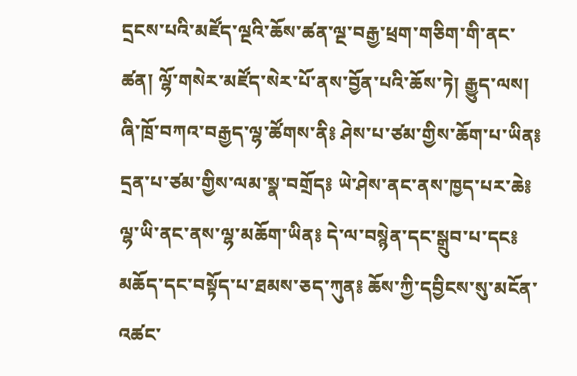དྲངས་པའི་མཛོད་ལྔའི་ཆོས་ཚན་ལྔ་བརྒྱ་ཕྲག་གཅིག་གི་ནང་ཚན། ལྷོ་གསེར་མཛོད་སེར་པོ་ནས་བྱོན་པའི་ཆོས་ཏེ། རྒྱུད་ལས། ཞི་ཁྲོ་བཀའ་བརྒྱད་ལྷ་ཚོགས་ནི༔ ཤེས་པ་ཙམ་གྱིས་ཆོག་པ་ཡིན༔ དྲན་པ་ཙམ་གྱིས་ལམ་སྣ་བགྲོད༔ ཡེ་ཤེས་ནང་ནས་ཁྱད་པར་ཆེ༔ ལྷ་ཡི་ནང་ནས་ལྷ་མཆོག་ཡིན༔ དེ་ལ་བསྙེན་དང་སྒྲུབ་པ་དང༔ མཆོད་དང་བསྟོད་པ་ཐམས་ཅད་ཀུན༔ ཆོས་ཀྱི་དབྱིངས་སུ་མངོན་འཚང་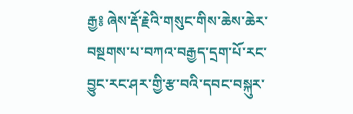རྒྱ༔ ཞེས་རྡོ་རྗེའི་གསུང་གིས་ཆེས་ཆེར་བསྔགས་པ་བཀའ་བརྒྱད་དྲག་པོ་རང་བྱུང་རང་ཤར་གྱི་རྩ་བའི་དབང་བསྐུར་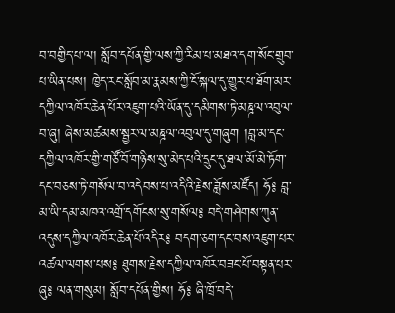བ་བགྱིད་པ་ལ། སློབ་དཔོན་གྱི་ལས་ཀྱི་རིམ་པ་མཐའ་དག་སོང་གྲུབ་པ་ཡིན་པས། ཁྱེད་རང་སློབ་མ་རྣམས་ཀྱི་ངོ་སྐལ་དུ་གྱུར་པ་ཐོག་མར་དཀྱིལ་འཁོར་ཆེན་པོར་འཇུག་པའི་ཡོན་དུ་དམིགས་ཏེ་མཎྜལ་འབུལ་བ་ཞུ། ཞེས་མཚམས་སྦྱར་ལ་མཎྜལ་འབུལ་དུ་གཞུག །བླ་མ་དང་དཀྱིལ་འཁོར་གྱི་གཙོ་བོ་གཉིས་སུ་མེད་པའི་དྲུང་དུ་ཐལ་མོ་མེ་ཏོག་དང་བཅས་ཏེ་གསོལ་བ་འདེབས་པ་འདིའི་རྗེས་ཟློས་མཛོད། ཧོ༔ བླ་མ་ཡི་དམ་མཁའ་འགྲོ་དགོངས་སུ་གསོལ༔ བདེ་གཤེགས་ཀུན་འདུས་དཀྱིལ་འཁོར་ཆེན་པོ་འདིར༔ བདག་ཅག་དང་བས་འཇུག་པར་འཚལ་ལགས་པས༔ ཐུགས་རྗེས་དཀྱིལ་འཁོར་བཟང་པོ་བསྟན་པར་ཞུ༔ ལན་གསུམ། སློབ་དཔོན་གྱིས། ཧོ༔ ཞི་ཁྲོ་བདེ་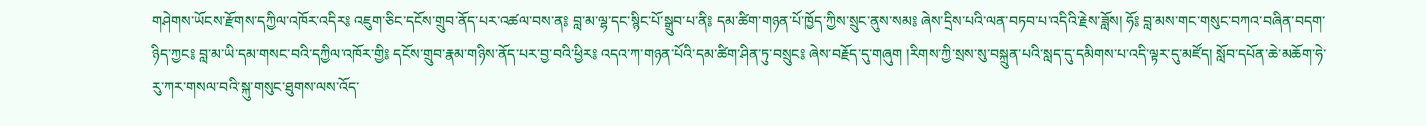གཤེགས་ཡོངས་རྫོགས་དཀྱིལ་འཁོར་འདིར༔ འཇུག་ཅིང་དངོས་གྲུབ་ནོད་པར་འཚལ་བས་ན༔ བླ་མ་ལྷ་དང་སྙིང་པོ་སྒྲུབ་པ་ནི༔ དམ་ཚིག་གཉན་པོ་ཁྱོད་ཀྱིས་སྲུང་ནུས་སམ༔ ཞེས་དྲིས་པའི་ལན་བཏབ་པ་འདིའི་རྗེས་ཟློས། ཧོ༔ བླ་མས་གང་གསུང་བཀའ་བཞིན་བདག་ཉིད་ཀྱང༔ བླ་མ་ཡི་དམ་གསང་བའི་དཀྱིལ་འཁོར་གྱི༔ དངོས་གྲུབ་རྣམ་གཉིས་ནོད་པར་བྱ་བའི་ཕྱིར༔ འདའ་ཀ་གཉན་པོའི་དམ་ཚིག་ཤིན་ཏུ་བསྲུང༔ ཞེས་བརྗོད་དུ་གཞུག །རིགས་ཀྱི་སྲས་སུ་བསྐྲུན་པའི་སླད་དུ་དམིགས་པ་འདི་ལྟར་དུ་མཛོད། སློབ་དཔོན་ཆེ་མཆོག་ཧེ་རུ་ཀར་གསལ་བའི་སྐུ་གསུང་ཐུགས་ལས་འོད་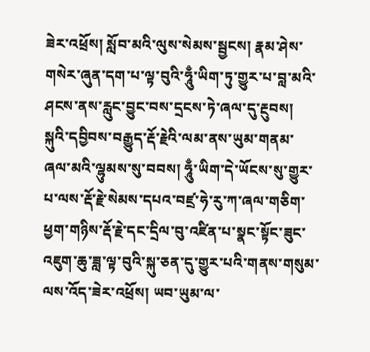ཟེར་འཕྲོས། སློབ་མའི་ལུས་སེམས་སྦྱངས། རྣམ་ཤེས་གསེར་ཞུན་དག་པ་ལྟ་བུའི་ཧཱུྃ་ཡིག་ཏུ་གྱུར་པ་བླ་མའི་ཤངས་ནས་རླུང་བྱུང་བས་དྲངས་ཏེ་ཞལ་དུ་རྔུབས། སྐུའི་དབྱིབས་བརྒྱུད་རྡོ་རྗེའི་ལམ་ནས་ཡུམ་གནམ་ཞལ་མའི་ལྷུམས་སུ་བབས། ཧཱུྃ་ཡིག་དེ་ཡོངས་སུ་གྱུར་པ་ལས་རྡོ་རྗེ་སེམས་དཔའ་བཛྲ་ཧེ་རུ་ཀ་ཞལ་གཅིག་ཕྱག་གཉིས་རྡོ་རྗེ་དང་དྲིལ་བུ་འཛིན་པ་སྣང་སྟོང་ཟུང་འཇུག་ཆུ་ཟླ་ལྟ་བུའི་སྐུ་ཅན་དུ་གྱུར་པའི་གནས་གསུམ་ལས་འོད་ཟེར་འཕྲོས། ཡབ་ཡུམ་ལ་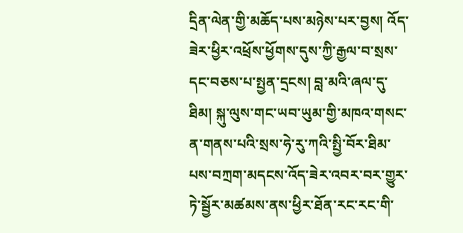དྲིན་ལེན་གྱི་མཆོད་པས་མཉེས་པར་བྱས། འོད་ཟེར་ཕྱིར་འཕྲོས་ཕྱོགས་དུས་ཀྱི་རྒྱལ་བ་སྲས་དང་བཅས་པ་སྤྱན་དྲངས། བླ་མའི་ཞལ་དུ་ཐིམ། སྐུ་ལུས་གང་ཡབ་ཡུམ་གྱི་མཁའ་གསང་ན་གནས་པའི་སྲས་ཧེ་རུ་ཀའི་སྤྱི་བོར་ཐིམ་པས་བཀྲག་མདངས་འོད་ཟེར་འབར་བར་གྱུར་ཏེ་སྦྱོར་མཚམས་ནས་ཕྱིར་ཐོན་རང་རང་གི་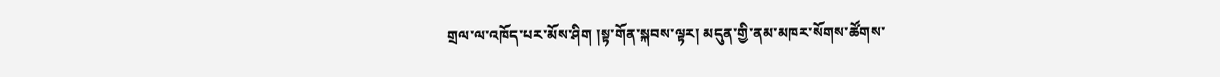གྲལ་ལ་འཁོད་པར་མོས་ཤིག །སྟ་གོན་སྐབས་ལྟར། མདུན་གྱི་ནམ་མཁར་སོགས་ཚོགས་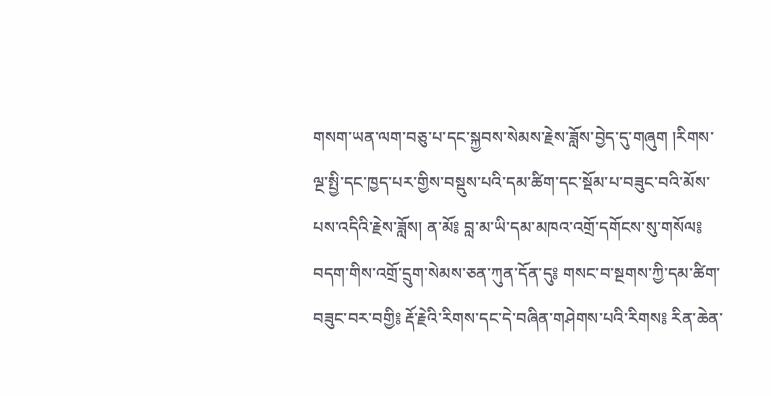གསག་ཡན་ལག་བཅུ་པ་དང་སྐྱབས་སེམས་རྗེས་ཟློས་བྱེད་དུ་གཞུག །རིགས་ལྔ་སྤྱི་དང་ཁྱད་པར་གྱིས་བསྡུས་པའི་དམ་ཚིག་དང་སྡོམ་པ་བཟུང་བའི་མོས་པས་འདིའི་རྗེས་ཟློས། ན་མོ༔ བླ་མ་ཡི་དམ་མཁའ་འགྲོ་དགོངས་སུ་གསོལ༔ བདག་གིས་འགྲོ་དྲུག་སེམས་ཅན་ཀུན་དོན་དུ༔ གསང་བ་སྔགས་ཀྱི་དམ་ཚིག་བཟུང་བར་བགྱི༔ རྡོ་རྗེའི་རིགས་དང་དེ་བཞིན་གཤེགས་པའི་རིགས༔ རིན་ཆེན་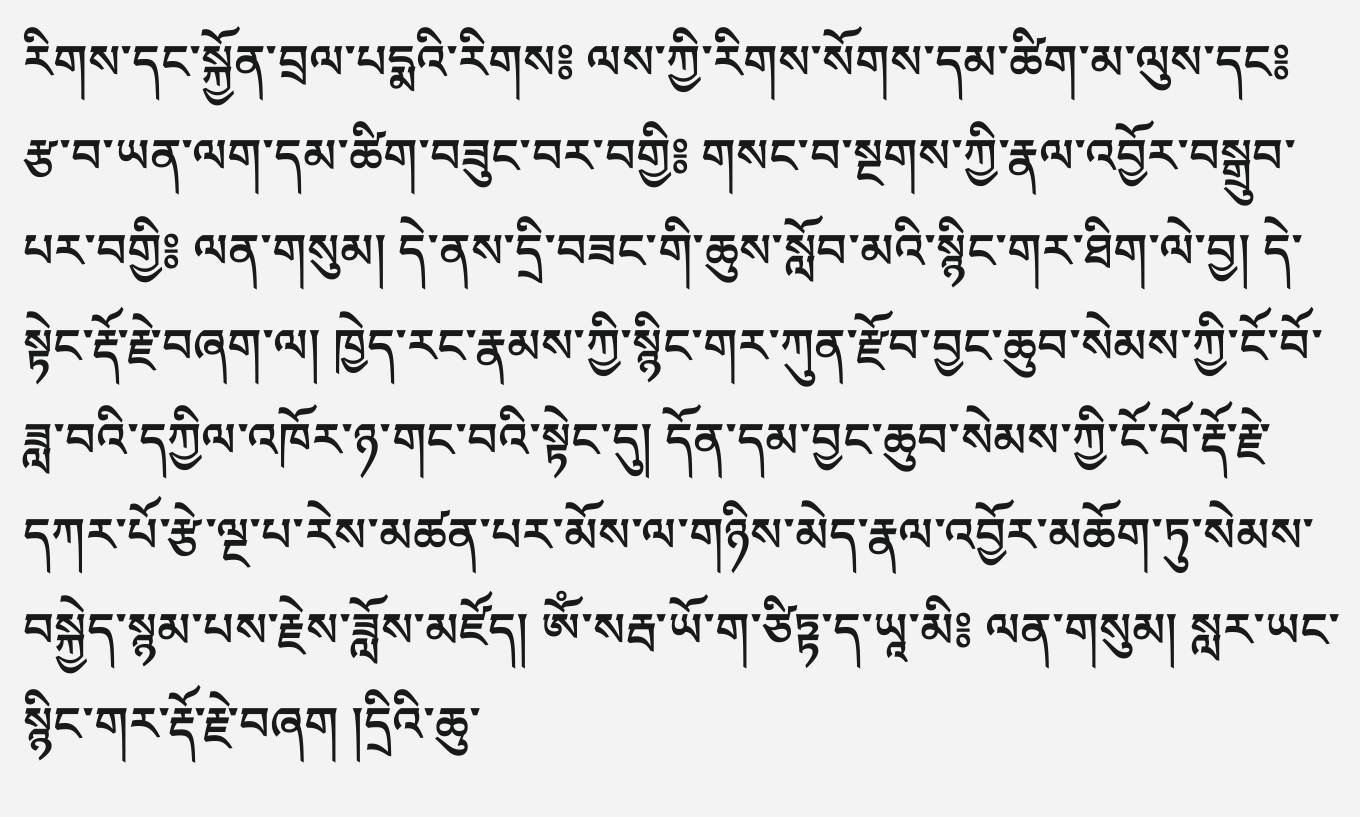རིགས་དང་སྐྱོན་བྲལ་པདྨའི་རིགས༔ ལས་ཀྱི་རིགས་སོགས་དམ་ཚིག་མ་ལུས་དང༔ རྩ་བ་ཡན་ལག་དམ་ཚིག་བཟུང་བར་བགྱི༔ གསང་བ་སྔགས་ཀྱི་རྣལ་འབྱོར་བསྒྲུབ་པར་བགྱི༔ ལན་གསུམ། དེ་ནས་དྲི་བཟང་གི་ཆུས་སློབ་མའི་སྙིང་གར་ཐིག་ལེ་བྱ། དེ་སྟེང་རྡོ་རྗེ་བཞག་ལ། ཁྱེད་རང་རྣམས་ཀྱི་སྙིང་གར་ཀུན་རྫོབ་བྱང་ཆུབ་སེམས་ཀྱི་ངོ་བོ་ཟླ་བའི་དཀྱིལ་འཁོར་ཉ་གང་བའི་སྟེང་དུ། དོན་དམ་བྱང་ཆུབ་སེམས་ཀྱི་ངོ་བོ་རྡོ་རྗེ་དཀར་པོ་རྩེ་ལྔ་པ་རེས་མཚན་པར་མོས་ལ་གཉིས་མེད་རྣལ་འབྱོར་མཆོག་ཏུ་སེམས་བསྐྱེད་སྙམ་པས་རྗེས་ཟློས་མཛོད། ཨོཾ་སརྦ་ཡོ་ག་ཙིཏྟ་ད་ཡཱ་མི༔ ལན་གསུམ། སླར་ཡང་སྙིང་གར་རྡོ་རྗེ་བཞག །དྲིའི་ཆུ་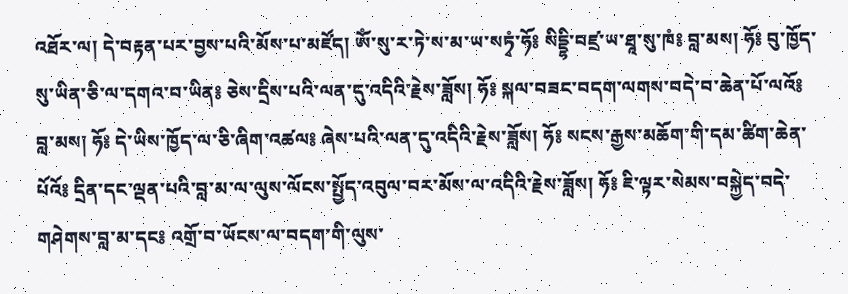འཐོར་ལ། དེ་བརྟན་པར་བྱས་པའི་མོས་པ་མཛོད། ཨོཾ་སུ་ར་ཏེ་ས་མ་ཡ་སཏྭཾ་ཧོ༔ སིདྡྷི་བཛྲ་ཡ་ཐཱ་སུ་ཁཾ༔ བླ་མས། ཧོ༔ བུ་ཁྱོད་སུ་ཡིན་ཅི་ལ་དགའ་བ་ཡིན༔ ཅེས་དྲིས་པའི་ལན་དུ་འདིའི་རྗེས་ཟློས། ཧོ༔ སྐལ་བཟང་བདག་ལགས་བདེ་བ་ཆེན་པོ་ལའོ༔ བླ་མས། ཧོ༔ དེ་ཡིས་ཁྱོད་ལ་ཅི་ཞིག་འཚལ༔ ཞེས་པའི་ལན་དུ་འདིའི་རྗེས་ཟློས། ཧོ༔ སངས་རྒྱས་མཆོག་གི་དམ་ཚིག་ཆེན་པོའོ༔ དྲིན་དང་ལྡན་པའི་བླ་མ་ལ་ལུས་ལོངས་སྤྱོད་འབུལ་བར་མོས་ལ་འདིའི་རྗེས་ཟློས། ཧོ༔ ཇི་ལྟར་སེམས་བསྐྱེད་བདེ་གཤེགས་བླ་མ་དང༔ འགྲོ་བ་ཡོངས་ལ་བདག་གི་ལུས་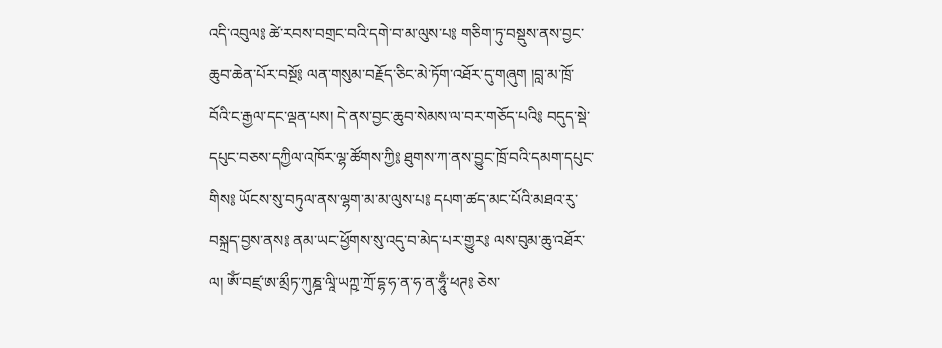འདི་འབུལ༔ ཚེ་རབས་བགྲང་བའི་དགེ་བ་མ་ལུས་པ༔ གཅིག་ཏུ་བསྡུས་ནས་བྱང་ཆུབ་ཆེན་པོར་བསྔོ༔ ལན་གསུམ་བརྗོད་ཅིང་མེ་ཏོག་འཐོར་དུ་གཞུག །བླ་མ་ཁྲོ་བོའི་ང་རྒྱལ་དང་ལྡན་པས། དེ་ནས་བྱང་ཆུབ་སེམས་ལ་བར་གཅོད་པའི༔ བདུད་སྡེ་དཔུང་བཅས་དཀྱིལ་འཁོར་ལྷ་ཚོགས་ཀྱི༔ ཐུགས་ཀ་ནས་བྱུང་ཁྲོ་བའི་དམག་དཔུང་གིས༔ ཡོངས་སུ་བཏུལ་ནས་ལྷག་མ་མ་ལུས་པ༔ དཔག་ཚད་མང་པོའི་མཐའ་རུ་བསྐྲད་བྱས་ནས༔ ནམ་ཡང་ཕྱོགས་སུ་འདུ་བ་མེད་པར་གྱུར༔ ལས་བུམ་ཆུ་འཐོར་ལ། ཨོཾ་བཛྲ་ཨ་མྲྀཏ་ཀུཎྜ་ལཱི་ཡཀྵ་ཀྲོ་དྷ་ཧ་ན་ཧ་ན་ཧཱུྃ་ཕཊ༔ ཅེས་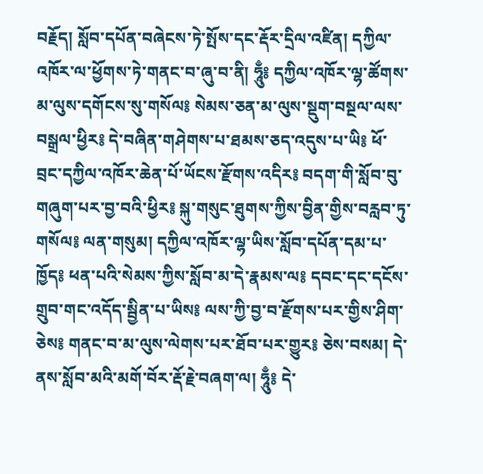བརྗོད། སློབ་དཔོན་བཞེངས་ཏེ་སྤོས་དང་རྡོར་དྲིལ་འཛིན། དཀྱིལ་འཁོར་ལ་ཕྱོགས་ཏེ་གནང་བ་ཞུ་བ་ནི། ཧཱུྃ༔ དཀྱིལ་འཁོར་ལྷ་ཚོགས་མ་ལུས་དགོངས་སུ་གསོལ༔ སེམས་ཅན་མ་ལུས་སྡུག་བསྔལ་ལས་བསྒྲལ་ཕྱིར༔ དེ་བཞིན་གཤེགས་པ་ཐམས་ཅད་འདུས་པ་ཡི༔ ཕོ་བྲང་དཀྱིལ་འཁོར་ཆེན་པོ་ཡོངས་རྫོགས་འདིར༔ བདག་གི་སློབ་བུ་གཞུག་པར་བྱ་བའི་ཕྱིར༔ སྐུ་གསུང་ཐུགས་ཀྱིས་བྱིན་གྱིས་བརླབ་ཏུ་གསོལ༔ ལན་གསུམ། དཀྱིལ་འཁོར་ལྷ་ཡིས་སློབ་དཔོན་དམ་པ་ཁྱོད༔ ཕན་པའི་སེམས་ཀྱིས་སློབ་མ་དེ་རྣམས་ལ༔ དབང་དང་དངོས་གྲུབ་གང་འདོད་སྦྱིན་པ་ཡིས༔ ལས་ཀྱི་བྱ་བ་རྫོགས་པར་གྱིས་ཤིག་ཅེས༔ གནང་བ་མ་ལུས་ལེགས་པར་ཐོབ་པར་གྱུར༔ ཅེས་བསམ། དེ་ནས་སློབ་མའི་མགོ་བོར་རྡོ་རྗེ་བཞག་ལ། ཧཱུྃ༔ དེ་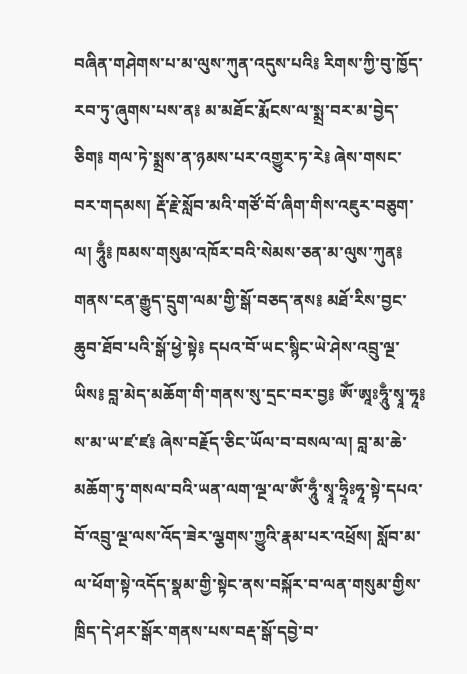བཞིན་གཤེགས་པ་མ་ལུས་ཀུན་འདུས་པའི༔ རིགས་ཀྱི་བུ་ཁྱོད་རབ་ཏུ་ཞུགས་པས་ན༔ མ་མཐོང་རྨོངས་ལ་སྨྲ་བར་མ་བྱེད་ཅིག༔ གལ་ཏེ་སྨྲས་ན་ཉམས་པར་འགྱུར་ཏ་རེ༔ ཞེས་གསང་བར་གདམས། རྡོ་རྗེ་སློབ་མའི་གཙོ་བོ་ཞིག་གིས་འཇུར་བཅུག་ལ། ཧཱུྃ༔ ཁམས་གསུམ་འཁོར་བའི་སེམས་ཅན་མ་ལུས་ཀུན༔ གནས་ངན་རྒྱུད་དྲུག་ལམ་གྱི་སྒོ་བཅད་ནས༔ མཐོ་རིས་བྱང་ཆུབ་ཐོབ་པའི་སྒོ་ཕྱེ་སྟེ༔ དཔའ་བོ་ཡང་སྙིང་ཡེ་ཤེས་འབྲུ་ལྔ་ཡིས༔ བླ་མེད་མཆོག་གི་གནས་སུ་དྲང་བར་བྱ༔ ཨོཾ་ཨཱཿཧཱུྃ་སྭཱ་ཧཱ༔ ས་མ་ཡ་ཛ་ཛ༔ ཞེས་བརྗོད་ཅིང་ཡོལ་བ་བསལ་ལ། བླ་མ་ཆེ་མཆོག་ཏུ་གསལ་བའི་ཡན་ལག་ལྔ་ལ་ཨོཾ་ཧཱུྃ་སྭཱ་ཧྲཱིཿཧཱ་སྟེ་དཔའ་བོ་འབྲུ་ལྔ་ལས་འོད་ཟེར་ལྕགས་ཀྱུའི་རྣམ་པར་འཕྲོས། སློབ་མ་ལ་ཕོག་སྟེ་འདོད་སྣམ་གྱི་སྟེང་ནས་བསྐོར་བ་ལན་གསུམ་གྱིས་ཁྲིད་དེ་ཤར་སྒོར་གནས་པས་བརྡ་སྒོ་དབྱེ་བ་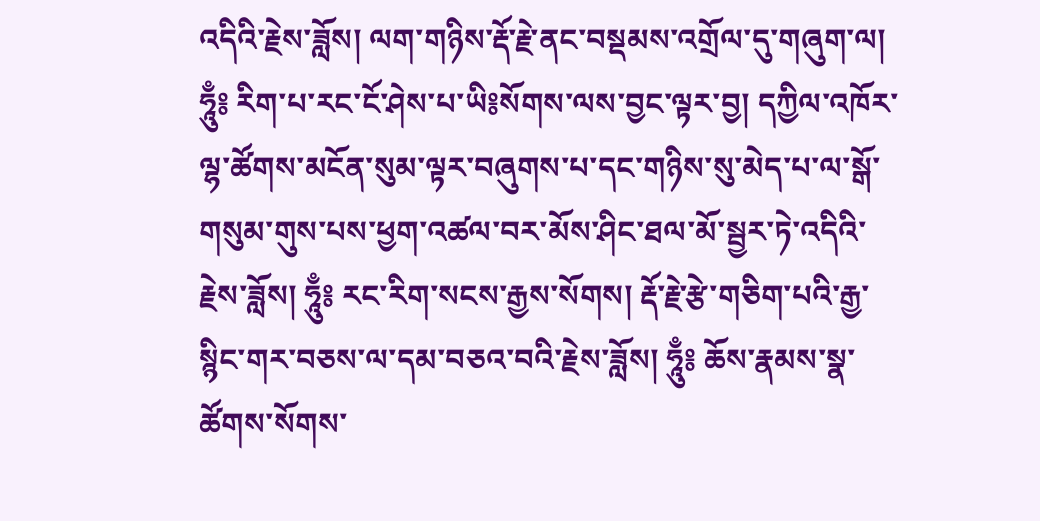འདིའི་རྗེས་ཟློས། ལག་གཉིས་རྡོ་རྗེ་ནང་བསྡམས་འགྲོལ་དུ་གཞུག་ལ། ཧཱུྃ༔ རིག་པ་རང་ངོ་ཤེས་པ་ཡི༔སོགས་ལས་བྱང་ལྟར་བྱ། དཀྱིལ་འཁོར་ལྷ་ཚོགས་མངོན་སུམ་ལྟར་བཞུགས་པ་དང་གཉིས་སུ་མེད་པ་ལ་སྒོ་གསུམ་གུས་པས་ཕྱག་འཚལ་བར་མོས་ཤིང་ཐལ་མོ་སྦྱར་ཏེ་འདིའི་རྗེས་ཟློས། ཧཱུྃ༔ རང་རིག་སངས་རྒྱས་སོགས། རྡོ་རྗེ་རྩེ་གཅིག་པའི་རྒྱ་སྙིང་གར་བཅས་ལ་དམ་བཅའ་བའི་རྗེས་ཟློས། ཧཱུྃ༔ ཆོས་རྣམས་སྣ་ཚོགས་སོགས་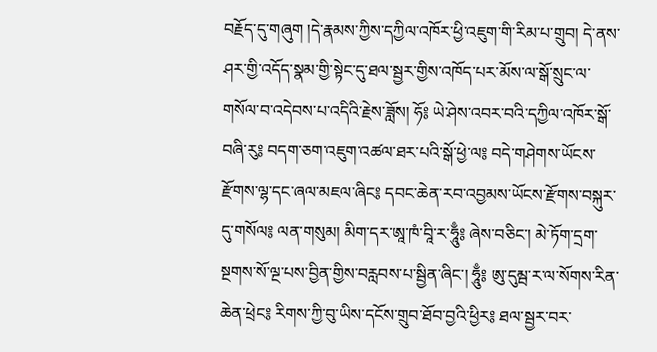བརྗོད་དུ་གཞུག །དེ་རྣམས་ཀྱིས་དཀྱིལ་འཁོར་ཕྱི་འཇུག་གི་རིམ་པ་གྲུབ། དེ་ནས་ཤར་གྱི་འདོད་སྣམ་གྱི་སྟེང་དུ་ཐལ་སྦྱར་གྱིས་འཁོད་པར་མོས་ལ་སྒོ་སྲུང་ལ་གསོལ་བ་འདེབས་པ་འདིའི་རྗེས་ཟློས། ཧོ༔ ཡེ་ཤེས་འབར་བའི་དཀྱིལ་འཁོར་སྒོ་བཞི་རུ༔ བདག་ཅག་འཇུག་འཚལ་ཐར་པའི་སྒོ་ཕྱེ་ལ༔ བདེ་གཤེགས་ཡོངས་རྫོགས་ལྷ་དང་ཞལ་མཇལ་ཞིང༔ དབང་ཆེན་རབ་འབྱམས་ཡོངས་རྫོགས་བསྐུར་དུ་གསོལ༔ ལན་གསུམ། མིག་དར་ཨཱ་ཁཾ་བཱི་ར་ཧཱུྃ༔ ཞེས་བཅིང་། མེ་ཏོག་དྲག་སྔགས་སོ་ལྔ་པས་བྱིན་གྱིས་བརླབས་པ་སྦྱིན་ཞིང་། ཧཱུྃ༔ ཨུ་དུམྦ་ར་ལ་སོགས་རིན་ཆེན་ཕྲེང༔ རིགས་ཀྱི་བུ་ཡིས་དངོས་གྲུབ་ཐོབ་བྱའི་ཕྱིར༔ ཐལ་སྦྱར་བར་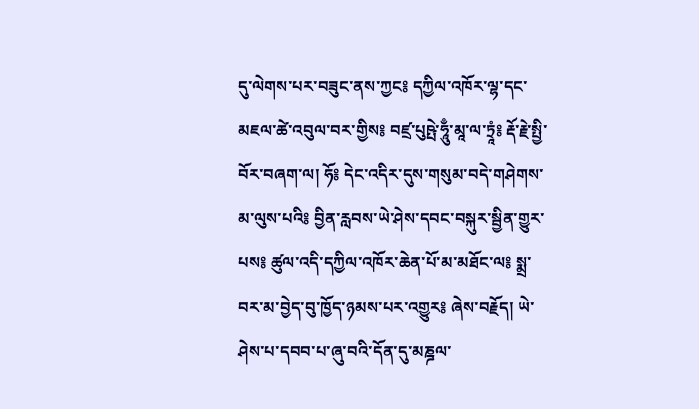དུ་ལེགས་པར་བཟུང་ནས་ཀྱང༔ དཀྱིལ་འཁོར་ལྷ་དང་མཇལ་ཚེ་འབུལ་བར་གྱིས༔ བཛྲ་པུཥྤེ་ཧཱུྃ་མཱ་ལ་ཏྲཱཾ༔ རྡོ་རྗེ་སྤྱི་བོར་བཞག་ལ། ཧོ༔ དེང་འདིར་དུས་གསུམ་བདེ་གཤེགས་མ་ལུས་པའི༔ བྱིན་རླབས་ཡེ་ཤེས་དབང་བསྐུར་སྦྱིན་གྱུར་པས༔ ཚུལ་འདི་དཀྱིལ་འཁོར་ཆེན་པོ་མ་མཐོང་ལ༔ སྨྲ་བར་མ་བྱེད་བུ་ཁྱོད་ཉམས་པར་འགྱུར༔ ཞེས་བརྗོད། ཡེ་ཤེས་པ་དབབ་པ་ཞུ་བའི་དོན་དུ་མཎྜལ་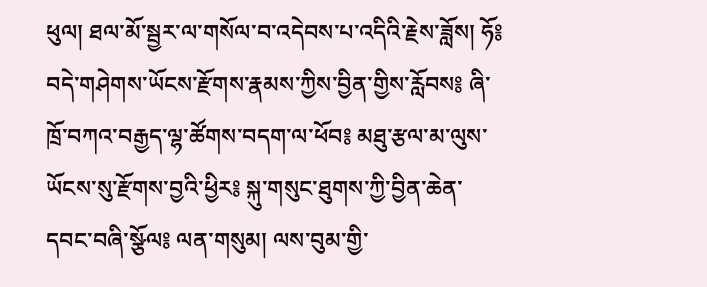ཕུལ། ཐལ་མོ་སྦྱར་ལ་གསོལ་བ་འདེབས་པ་འདིའི་རྗེས་ཟློས། ཧོ༔ བདེ་གཤེགས་ཡོངས་རྫོགས་རྣམས་ཀྱིས་བྱིན་གྱིས་རློབས༔ ཞི་ཁྲོ་བཀའ་བརྒྱད་ལྷ་ཚོགས་བདག་ལ་ཕོབ༔ མཐུ་རྩལ་མ་ལུས་ཡོངས་སུ་རྫོགས་བྱའི་ཕྱིར༔ སྐུ་གསུང་ཐུགས་ཀྱི་བྱིན་ཆེན་དབང་བཞི་སྩོལ༔ ལན་གསུམ། ལས་བུམ་གྱི་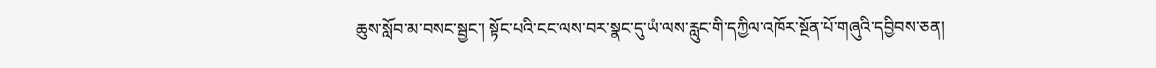ཆུས་སློབ་མ་བསང་སྦྱང་། སྟོང་པའི་ངང་ལས་བར་སྣང་དུ་ཡཾ་ལས་རླུང་གི་དཀྱིལ་འཁོར་སྔོན་པོ་གཞུའི་དབྱིབས་ཅན།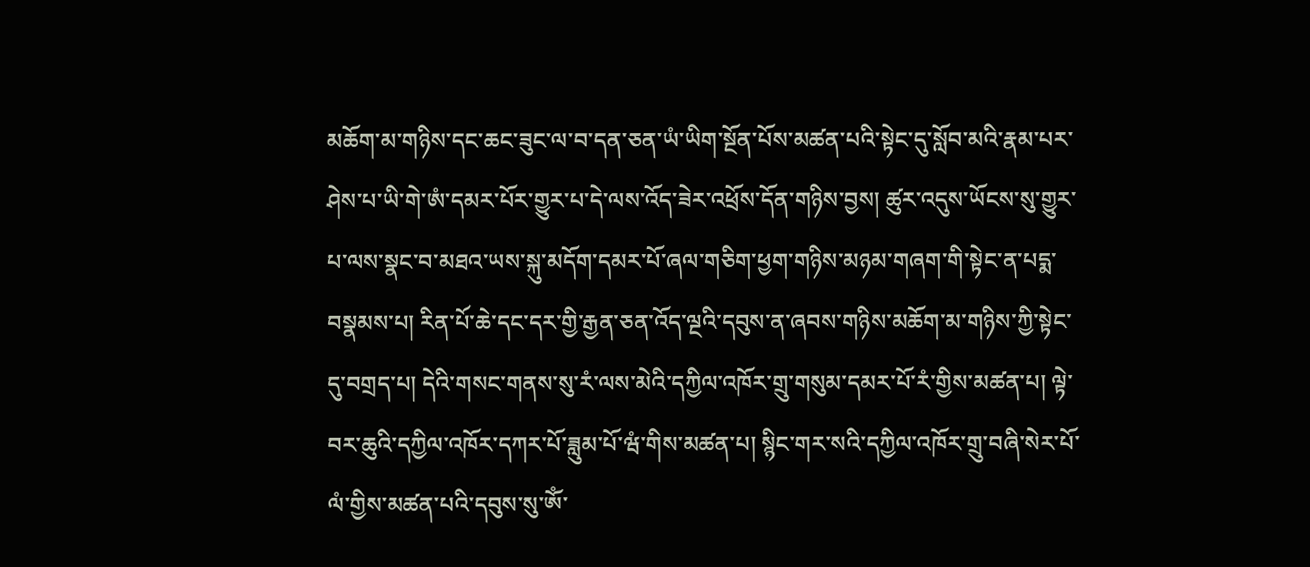མཆོག་མ་གཉིས་དང་ཆང་ཟུང་ལ་བ་དན་ཅན་ཡཾ་ཡིག་སྔོན་པོས་མཚན་པའི་སྟེང་དུ་སློབ་མའི་རྣམ་པར་ཤེས་པ་ཡི་གེ་ཨཾ་དམར་པོར་གྱུར་པ་དེ་ལས་འོད་ཟེར་འཕྲོས་དོན་གཉིས་བྱས། ཚུར་འདུས་ཡོངས་སུ་གྱུར་པ་ལས་སྣང་བ་མཐའ་ཡས་སྐུ་མདོག་དམར་པོ་ཞལ་གཅིག་ཕྱག་གཉིས་མཉམ་གཞག་གི་སྟེང་ན་པདྨ་བསྣམས་པ། རིན་པོ་ཆེ་དང་དར་གྱི་རྒྱན་ཅན་འོད་ལྔའི་དབུས་ན་ཞབས་གཉིས་མཆོག་མ་གཉིས་ཀྱི་སྟེང་དུ་བགྲད་པ། དེའི་གསང་གནས་སུ་རཾ་ལས་མེའི་དཀྱིལ་འཁོར་གྲུ་གསུམ་དམར་པོ་རཾ་གྱིས་མཚན་པ། ལྟེ་བར་ཆུའི་དཀྱིལ་འཁོར་དཀར་པོ་ཟླུམ་པོ་ཝཾ་གིས་མཚན་པ། སྙིང་གར་སའི་དཀྱིལ་འཁོར་གྲུ་བཞི་སེར་པོ་ལཾ་གྱིས་མཚན་པའི་དབུས་སུ་ཨོཾ་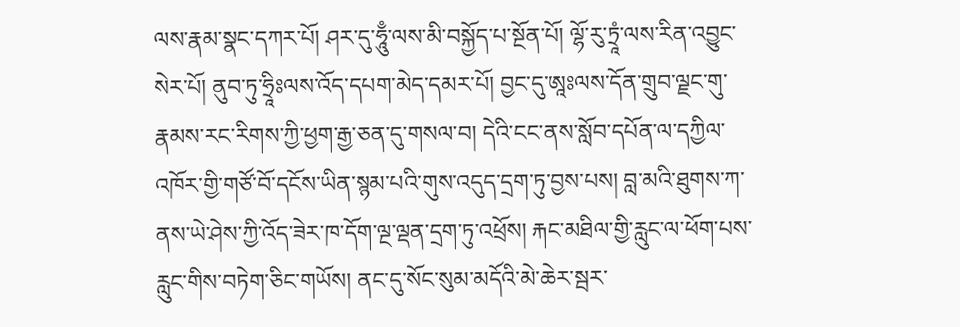ལས་རྣམ་སྣང་དཀར་པོ། ཤར་དུ་ཧཱུྃ་ལས་མི་བསྐྱོད་པ་སྔོན་པོ། ལྷོ་རུ་ཏྲཱཾ་ལས་རིན་འབྱུང་སེར་པོ། ནུབ་ཏུ་ཧྲཱིཿལས་འོད་དཔག་མེད་དམར་པོ། བྱང་དུ་ཨཱཿལས་དོན་གྲུབ་ལྗང་གུ་རྣམས་རང་རིགས་ཀྱི་ཕྱག་རྒྱ་ཅན་དུ་གསལ་བ། དེའི་ངང་ནས་སློབ་དཔོན་ལ་དཀྱིལ་འཁོར་གྱི་གཙོ་བོ་དངོས་ཡིན་སྙམ་པའི་གུས་འདུད་དྲག་ཏུ་བྱས་པས། བླ་མའི་ཐུགས་ཀ་ནས་ཡེ་ཤེས་ཀྱི་འོད་ཟེར་ཁ་དོག་ལྔ་ལྡན་དྲག་ཏུ་འཕྲོས། རྐང་མཐིལ་གྱི་རླུང་ལ་ཕོག་པས་རླུང་གིས་བཏེག་ཅིང་གཡོས། ནང་དུ་སོང་སུམ་མདོའི་མེ་ཆེར་སྦར་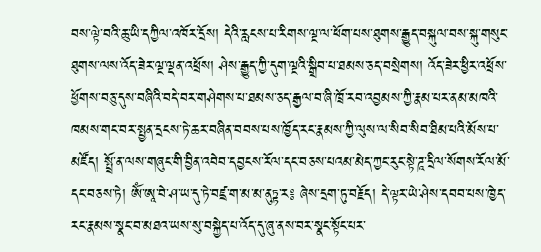བས་ལྟེ་བའི་ཆུ་ཡི་དཀྱིལ་འཁོར་དྲོས། དེའི་རླངས་པ་རིགས་ལྔ་ལ་ཕོག་པས་ཐུགས་རྒྱུད་བསྐུལ་བས་སྐུ་གསུང་ཐུགས་ལས་འོད་ཟེར་ལྔ་ལྡན་འཕྲོས། ཤེས་རྒྱུད་ཀྱི་དུག་ལྔའི་སྒྲིབ་པ་ཐམས་ཅད་བསྲེགས། འོད་ཟེར་ཕྱིར་འཕྲོས་ཕྱོགས་བཅུ་དུས་བཞིའི་བདེ་བར་གཤེགས་པ་ཐམས་ཅད་རྒྱལ་བ་ཞི་ཁྲོ་རབ་འབྱམས་ཀྱི་རྣམ་པར་ནམ་མཁའི་ཁམས་གང་བར་སྤྱན་དྲངས་ཏེ་ཆར་བཞིན་བབས་པས་ཁྱོད་རང་རྣམས་ཀྱི་ལུས་ལ་སིབ་སིབ་ཐིམ་པའི་མོས་པ་མཛོད། སྤྲོ་ན་ལས་གཞུང་གི་བྱིན་འབེབ་དབྱངས་རོལ་དང་བཅས་པའམ་མེད་ཀྱང་རུང་སྟེ་ཌཱ་དྲིལ་སོགས་རོལ་མོ་དང་བཅས་ཏེ། ཨོཾ་ཨཱ་བེ་ཤ་ཡ་དུ་ཏེ་བཛྲ་ག་མ་མ་ནུཏྟ་ར༔ ཞེས་དྲག་ཏུ་བརྗོད། དེ་ལྟར་ཡེ་ཤེས་དབབ་པས་ཁྱེད་རང་རྣམས་སྣང་བ་མཐའ་ཡས་སུ་བསྐྱེད་པ་འོད་དུ་ཞུ་ནས་བར་སྣང་སྟོང་པར་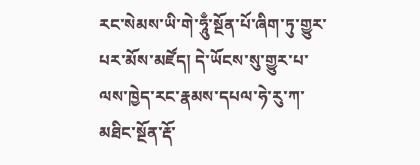རང་སེམས་ཡི་གེ་ཧཱུྃ་སྔོན་པོ་ཞིག་ཏུ་གྱུར་པར་མོས་མཛོད། དེ་ཡོངས་སུ་གྱུར་པ་ལས་ཁྱེད་རང་རྣམས་དཔལ་ཧེ་རུ་ཀ་མཐིང་སྔོན་རྡོ་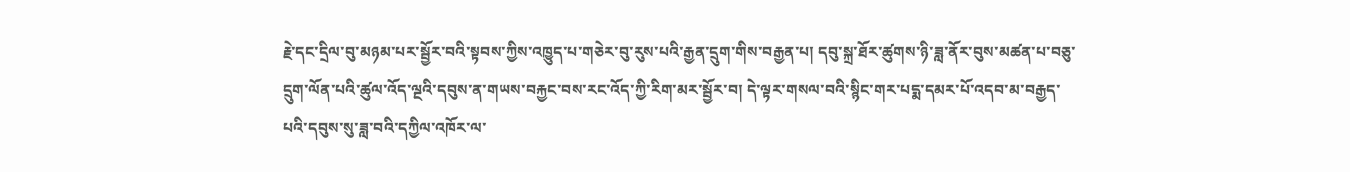རྗེ་དང་དྲིལ་བུ་མཉམ་པར་སྦྱོར་བའི་སྟབས་ཀྱིས་འཁྱུད་པ་གཅེར་བུ་རུས་པའི་རྒྱན་དྲུག་གིས་བརྒྱན་པ། དབུ་སྐྲ་ཐོར་ཚུགས་ཉི་ཟླ་ནོར་བུས་མཚན་པ་བཅུ་དྲུག་ལོན་པའི་ཚུལ་འོད་ལྔའི་དབུས་ན་གཡས་བརྐྱང་བས་རང་འོད་ཀྱི་རིག་མར་སྦྱོར་བ། དེ་ལྟར་གསལ་བའི་སྙིང་གར་པདྨ་དམར་པོ་འདབ་མ་བརྒྱད་པའི་དབུས་སུ་ཟླ་བའི་དཀྱིལ་འཁོར་ལ་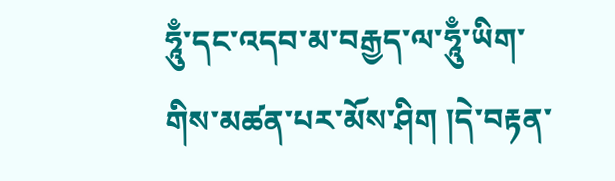ཧཱུྃ་དང་འདབ་མ་བརྒྱད་ལ་ཧཱུྃ་ཡིག་གིས་མཚན་པར་མོས་ཤིག །དེ་བརྟན་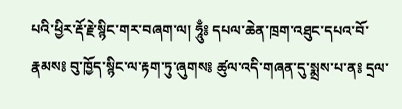པའི་ཕྱིར་རྡོ་རྗེ་སྙིང་གར་བཞག་ལ། ཧཱུྃ༔ དཔལ་ཆེན་ཁྲག་འཐུང་དཔའ་བོ་རྣམས༔ བུ་ཁྱོད་སྙིང་ལ་རྟག་ཏུ་ཞུགས༔ ཚུལ་འདི་གཞན་དུ་སྨྲས་པ་ན༔ དྲལ་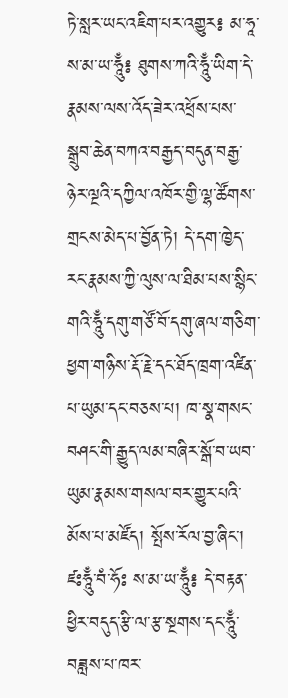ཏེ་སླར་ཡང་འཇིག་པར་འགྱུར༔ མ་ཧཱ་ས་མ་ཡ་ཧཱུྃ༔ ཐུགས་ཀའི་ཧཱུྃ་ཡིག་དེ་རྣམས་ལས་འོད་ཟེར་འཕྲོས་པས་སྒྲུབ་ཆེན་བཀའ་བརྒྱད་བདུན་བརྒྱ་ཉེར་ལྔའི་དཀྱིལ་འཁོར་གྱི་ལྷ་ཚོགས་གྲངས་མེད་པ་བྱོན་ཏེ། དེ་དག་ཁྱེད་རང་རྣམས་ཀྱི་ལུས་ལ་ཐིམ་པས་སྙིང་གའི་ཧཱུྃ་དགུ་གཙོ་བོ་དགུ་ཞལ་གཅིག་ཕྱག་གཉིས་རྡོ་རྗེ་དང་ཐོད་ཁྲག་འཛིན་པ་ཡུམ་དང་བཅས་པ། ཁ་སྣ་གསང་བཤང་གི་རྒྱུད་ལམ་བཞིར་སྒོ་བ་ཡབ་ཡུམ་རྣམས་གསལ་བར་གྱུར་པའི་མོས་པ་མཛོད། སྤོས་རོལ་བྱ་ཞིང་། ཛཿཧཱུྃ་བཾ་ཧོཿ ས་མ་ཡ་ཧཱུྃ༔ དེ་བརྟན་ཕྱིར་བདུད་རྩི་ལ་རྩ་སྔགས་དང་ཧཱུྃ་བཟླས་པ་ཁར་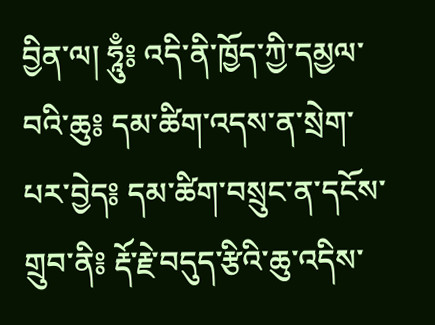བྱིན་ལ། ཧཱུྃ༔ འདི་ནི་ཁྱོད་ཀྱི་དམྱལ་བའི་ཆུ༔ དམ་ཚིག་འདས་ན་སྲེག་པར་བྱེད༔ དམ་ཚིག་བསྲུང་ན་དངོས་གྲུབ་ནི༔ རྡོ་རྗེ་བདུད་རྩིའི་ཆུ་འདིས་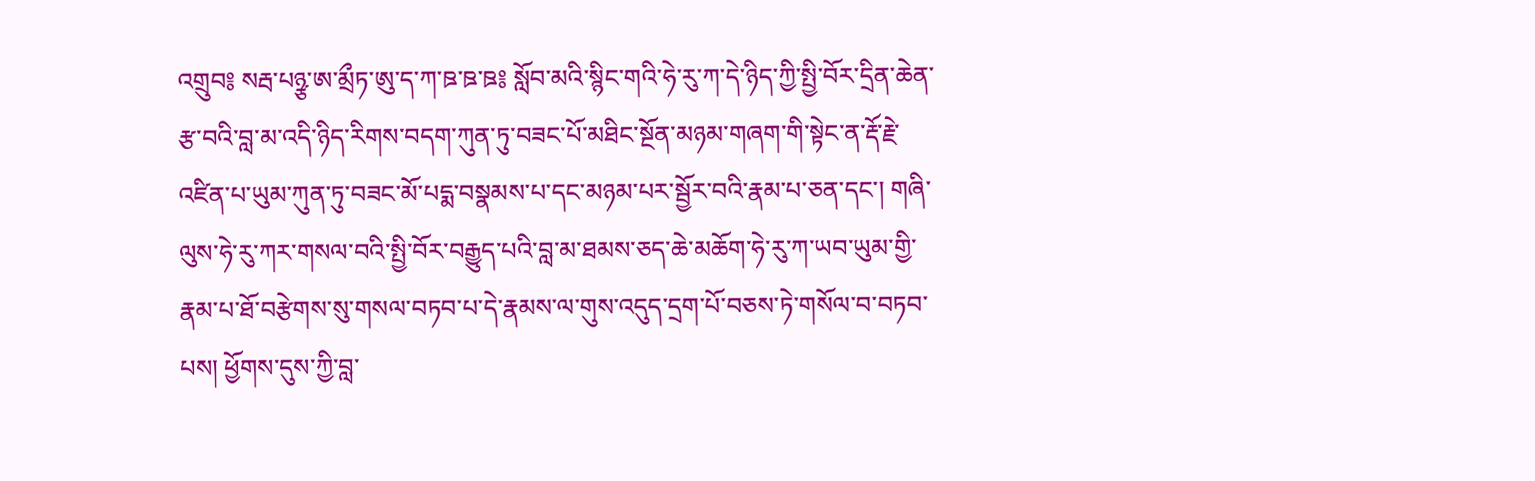འགྲུབ༔ སརྦ་པཉྩ་ཨ་མྲྀཏ་ཨུ་ད་ཀ་ཋ་ཋ་ཋ༔ སློབ་མའི་སྙིང་གའི་ཧེ་རུ་ཀ་དེ་ཉིད་ཀྱི་སྤྱི་བོར་དྲིན་ཆེན་རྩ་བའི་བླ་མ་འདི་ཉིད་རིགས་བདག་ཀུན་ཏུ་བཟང་པོ་མཐིང་སྔོན་མཉམ་གཞག་གི་སྟེང་ན་རྡོ་རྗེ་འཛིན་པ་ཡུམ་ཀུན་ཏུ་བཟང་མོ་པདྨ་བསྣམས་པ་དང་མཉམ་པར་སྦྱོར་བའི་རྣམ་པ་ཅན་དང་། གཞི་ལུས་ཧེ་རུ་ཀར་གསལ་བའི་སྤྱི་བོར་བརྒྱུད་པའི་བླ་མ་ཐམས་ཅད་ཆེ་མཆོག་ཧེ་རུ་ཀ་ཡབ་ཡུམ་གྱི་རྣམ་པ་ཐོ་བརྩེགས་སུ་གསལ་བཏབ་པ་དེ་རྣམས་ལ་གུས་འདུད་དྲག་པོ་བཅས་ཏེ་གསོལ་བ་བཏབ་པས། ཕྱོགས་དུས་ཀྱི་བླ་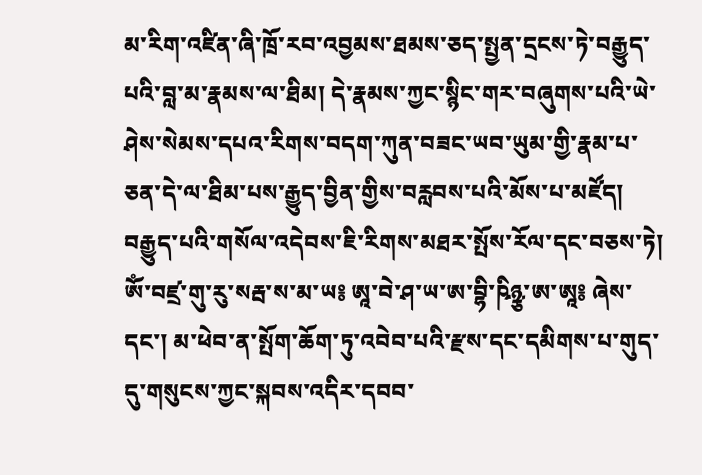མ་རིག་འཛིན་ཞི་ཁྲོ་རབ་འབྱམས་ཐམས་ཅད་སྤྱན་དྲངས་ཏེ་བརྒྱུད་པའི་བླ་མ་རྣམས་ལ་ཐིམ། དེ་རྣམས་ཀྱང་སྙིང་གར་བཞུགས་པའི་ཡེ་ཤེས་སེམས་དཔའ་རིགས་བདག་ཀུན་བཟང་ཡབ་ཡུམ་གྱི་རྣམ་པ་ཅན་དེ་ལ་ཐིམ་པས་རྒྱུད་བྱིན་གྱིས་བརླབས་པའི་མོས་པ་མཛོད། བརྒྱུད་པའི་གསོལ་འདེབས་ཇི་རིགས་མཐར་སྤོས་རོལ་དང་བཅས་ཏེ། ཨོཾ་བཛྲ་གུ་རུ་སརྦ་ས་མ་ཡ༔ ཨཱ་བེ་ཤ་ཡ་ཨ་བྷི་ཥིཉྩ་ཨ་ཨཱ༔ ཞེས་དང་། མ་ཕེབ་ན་སྤོག་ཆོག་ཏུ་འབེབ་པའི་རྫས་དང་དམིགས་པ་གུད་དུ་གསུངས་ཀྱང་སྐབས་འདིར་དབབ་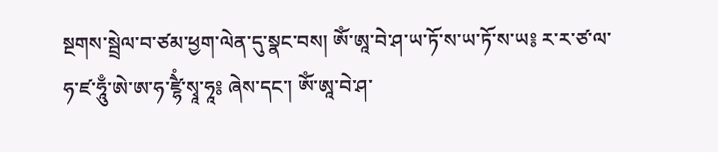སྔགས་སྦྲེལ་བ་ཙམ་ཕྱག་ལེན་དུ་སྣང་བས། ཨོཾ་ཨཱ་བེ་ཤ་ཡ་ཏོ་ས་ཡ་ཏོ་ས་ཡ༔ ར་ར་ཙ་ལ་ཧ་ཛ་ཧཱུྃ་ཨེ་ཨ་ཧ་ཛྷཻཾ་སྭཱ་ཧཱ༔ ཞེས་དང་། ཨོཾ་ཨཱ་བེ་ཤ་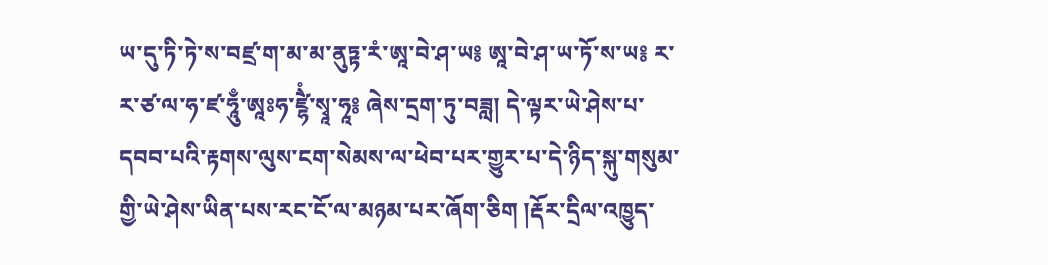ཡ་དུ་ཏི་ཏེ་ས་བཛྲ་ག་མ་མ་ནུཏྟ་རཾ་ཨཱ་བེ་ཤ་ཡ༔ ཨཱ་བེ་ཤ་ཡ་ཏོ་ས་ཡ༔ ར་ར་ཙ་ལ་ཧ་ཛ་ཧཱུྃ་ཨཱཿཧ་ཛྷཻཾ་སྭཱ་ཧཱ༔ ཞེས་དྲག་ཏུ་བཟླ། དེ་ལྟར་ཡེ་ཤེས་པ་དབབ་པའི་རྟགས་ལུས་ངག་སེམས་ལ་ཕེབ་པར་གྱུར་པ་དེ་ཉིད་སྐུ་གསུམ་གྱི་ཡེ་ཤེས་ཡིན་པས་རང་ངོ་ལ་མཉམ་པར་ཞོག་ཅིག །རྡོར་དྲིལ་འཁྱུད་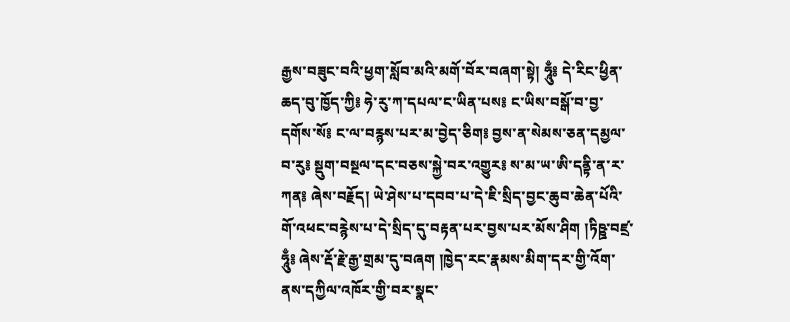རྒྱས་བཟུང་བའི་ཕྱག་སློབ་མའི་མགོ་བོར་བཞག་སྟེ། ཧཱུྃ༔ དེ་རིང་ཕྱིན་ཆད་བུ་ཁྱོད་ཀྱི༔ ཧེ་རུ་ཀ་དཔལ་ང་ཡིན་པས༔ ང་ཡིས་བསྒོ་བ་བྱ་དགོས་སོ༔ ང་ལ་བརྙས་པར་མ་བྱེད་ཅིག༔ བྱས་ན་སེམས་ཅན་དམྱལ་བ་རུ༔ སྡུག་བསྔལ་དང་བཅས་སྐྱེ་བར་འགྱུར༔ ས་མ་ཡ་ཨི་དནྟི་ན་ར་ཀན༔ ཞེས་བརྗོད། ཡེ་ཤེས་པ་དབབ་པ་དེ་ཇི་སྲིད་བྱང་ཆུབ་ཆེན་པོའི་གོ་འཕང་བརྙེས་པ་དེ་སྲིད་དུ་བརྟན་པར་བྱས་པར་མོས་ཤིག །ཏིཥྛ་བཛྲ་ཧཱུྃ༔ ཞེས་རྡོ་རྗེ་རྒྱ་གྲམ་དུ་བཞག །ཁྱེད་རང་རྣམས་མིག་དར་གྱི་འོག་ནས་དཀྱིལ་འཁོར་གྱི་བར་སྣང་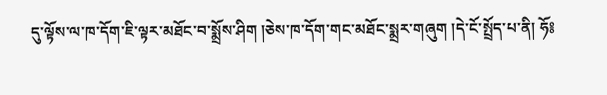དུ་ལྟོས་ལ་ཁ་དོག་ཇི་ལྟར་མཐོང་བ་སྨྲོས་ཤིག །ཅེས་ཁ་དོག་གང་མཐོང་སྨྲར་གཞུག །དེ་ངོ་སྤྲོད་པ་ནི། ཧོ༔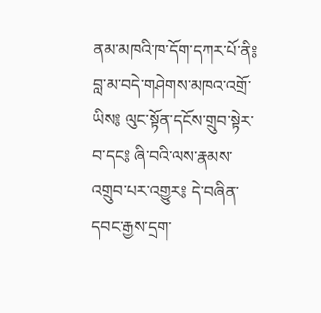ནམ་མཁའི་ཁ་དོག་དཀར་པོ་ནི༔ བླ་མ་བདེ་གཤེགས་མཁའ་འགྲོ་ཡིས༔ ལུང་སྟོན་དངོས་གྲུབ་སྟེར་བ་དང༔ ཞི་བའི་ལས་རྣམས་འགྲུབ་པར་འགྱུར༔ དེ་བཞིན་དབང་རྒྱས་དྲག་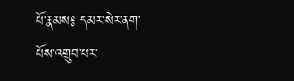པོ་རྣམས༔ དམར་སེར་ནག་པོས་འགྲུབ་པར་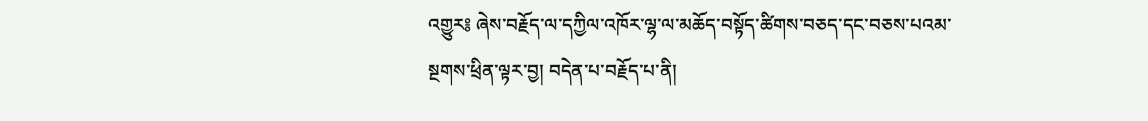འགྱུར༔ ཞེས་བརྗོད་ལ་དཀྱིལ་འཁོར་ལྷ་ལ་མཆོད་བསྟོད་ཚིགས་བཅད་དང་བཅས་པའམ་སྔགས་ཕྲིན་ལྟར་བྱ། བདེན་པ་བརྗོད་པ་ནི།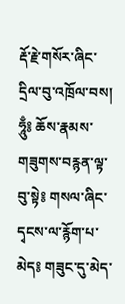རྡོ་རྗེ་གསོར་ཞིང་དྲིལ་བུ་འཁྲོལ་བས། ཧཱུྃ༔ ཆོས་རྣམས་གཟུགས་བརྙན་ལྟ་བུ་སྟེ༔ གསལ་ཞིང་དྭངས་ལ་རྙོག་པ་མེད༔ གཟུང་དུ་མེད་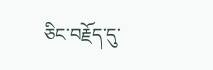ཅིང་བརྗོད་དུ་